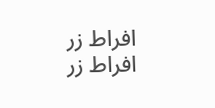افراط زر
افراط زر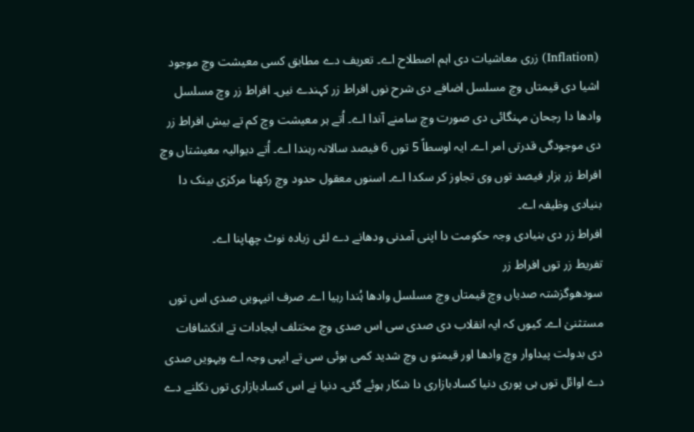(Inflation) زری معاشیات دی اہم اصطلاح اے۔ تعریف دے مطابق کسی معیشت وچ موجود اشیا دی قیمتاں وچ مسلسل اضافے دی شرح نوں افراط زر کہندے نيں۔ افراط زر وچ مسلسل وادھا دا رجحان مہنگائی دی صورت وچ سامنے آندا اے۔ اُتے ہر معیشت وچ کم تے بیش افراط زر دی موجودگی قدرتی امر اے۔ ایہ اوسطاً 5 توں 6 فیصد سالانہ رہندا اے۔ اُتے دیوالیہ معیشتاں وچ افراط زر ہزار فیصد توں وی تجاوز کر سکدا اے۔ اسنوں معقول حدود وچ رکھنا مرکزی بینک دا بنیادی وظیفہ اے۔
افراط زر دی بنیادی وجہ حکومت دا اپنی آمدنی ودھانے دے لئی زیادہ نوٹ چھاپنا اے۔
تفریط زر توں افراط زر
سودھوگزشتہ صدیاں وچ قیمتاں وچ مسلسل وادھا ہُندا رہیا اے۔ صرف انیہويں صدی اس توں مستثنیٰ اے۔ کیوں کہ ایہ انقلاب دی صدی سی اس صدی وچ مختلف ایجادات تے انکشافات دی بدولت پیداوار وچ وادھا اور قیمتو ں وچ شدید کمی ہوئی سی تے ایہی وجہ اے ویہويں صدی دے اوائل توں ہی پوری دنیا کسادبازاری دا شکار ہوئے گئی۔ دنیا نے اس کسادبازاری توں نکلنے دے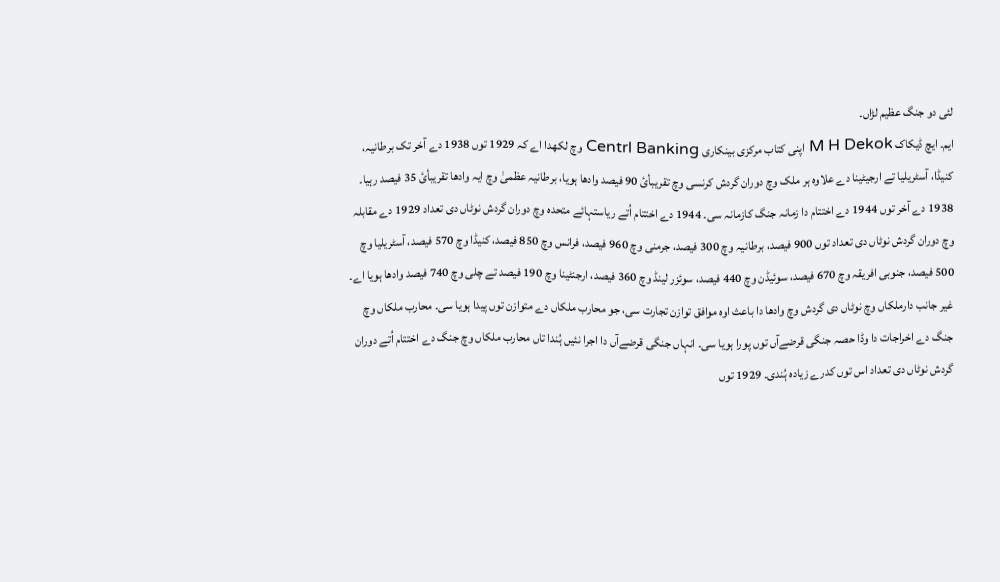لئی دو جنگ عظیم لڑاں۔
ایم۔ ایچ ڈیکاک M H Dekok اپنی کتاب مرکزی بینکاری Centrl Banking وچ لکھدا اے کہ 1929 توں 1938 دے آخر تک برطانیہ، کنیڈا، آسٹریلیا تے ارجیٹینا دے علاوہ ہر ملک وچ دوران گردش کرنسی وچ تقریبأئ 90 فیصد وادھا ہويا، برطانیہ عظمیٰ وچ ایہ وادھا تقریبأئ 35 فیصد رہیا۔
1938 دے آخر توں 1944 دے اختتام دا زمانہ جنگ کازمانہ سی۔ 1944 دے اختتام اُتے ریاستہائے متحدہ وچ دوران گردش نوٹاں دی تعداد 1929 دے مقابلہ وچ دوران گردش نوٹاں دی تعداد توں 900 فیصد، برطانیہ وچ 300 فیصد، جرمنی وچ 960 فیصد، فرانس وچ 850 فیصد، کنیڈا وچ 570 فیصد، آسٹریلیا وچ 500 فیصد، جنوبی افریقہ وچ 670 فیصد، سوئیڈن وچ 440 فیصد، سوئزر لینڈ وچ 360 فیصد، ارجنٹینا وچ 190 فیصد تے چلی وچ 740 فیصد وادھا ہويا اے۔
غیر جانب دارملکاں وچ نوٹاں دی گردش وچ وادھا دا باعث اوہ موافق توازن تجارت سی، جو محارب ملکاں دے متوازن توں پیدا ہويا سی۔ محارب ملکاں وچ جنگ دے اخراجات دا وڈا حصہ جنگی قرضےآں توں پورا ہويا سی۔ انہاں جنگی قرضےآں دا اجرا نئيں ہُندا تاں محارب ملکاں وچ جنگ دے اختتام اُتے دوران گردش نوٹاں دی تعداد اس توں کدرے زیادہ ہُندی۔ 1929 توں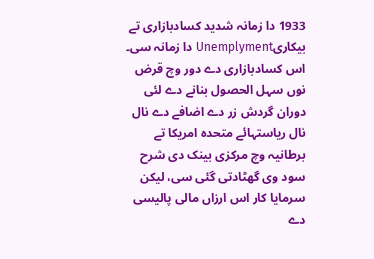1933 دا زمانہ شدید کسادبازاری تے بیکاریUnemplyment دا زمانہ سی۔ اس کسادبازاری دے دور وچ قرض نوں سہل الحصول بنانے دے لئی دوران گردش زر دے اضافے دے نال نال ریاستہائے متحدہ امریکا تے برطانیہ وچ مرکزی بینک دی شرح سود وی گھٹادتی گئی سی، لیکن سرمایا کار اس ارزاں مالی پالیسی دے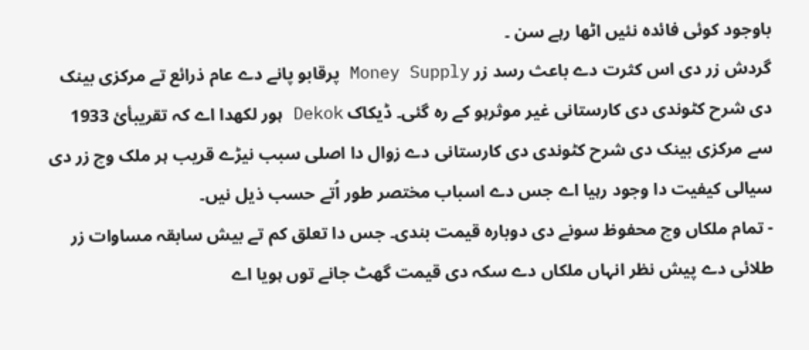باوجود کوئی فائدہ نئيں اٹھا رہے سن ۔
گردش زر دی اس کثرت دے باعث رسد زر Money Supply پرقابو پانے دے عام ذرائع تے مرکزی بینک دی شرح کٹوندی دی کارستانی غیر موثرہو کے رہ گئی۔ ڈیکاک Dekok ہور لکھدا اے کہ تقریبأئ 1933 سے مرکزی بینک دی شرح کٹوندی دی کارستانی دے زوال دا اصلی سبب نیڑے قریب ہر ملک وچ زر دی سیالی کیفیت دا وجود رہیا اے جس دے اسباب مختصر طور اُتے حسب ذیل نيں۔
- تمام ملکاں وچ محفوظ سونے دی دوبارہ قیمت بندی۔ جس دا تعلق کم تے بیش سابقہ مساوات زر طلائی دے پیش نظر انہاں ملکاں دے سکہ دی قیمت گھٹ جانے توں ہويا اے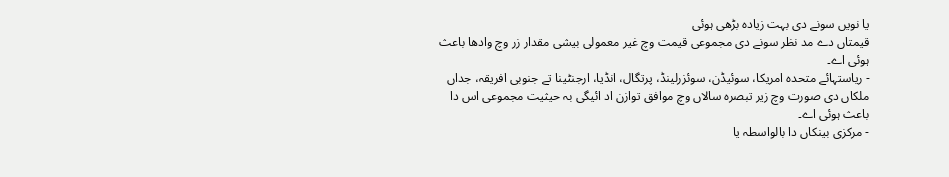یا نويں سونے دی بہت زیادہ بڑھی ہوئی
قیمتاں دے مد نظر سونے دی مجموعی قیمت وچ غیر معمولی بیشی مقدار زر وچ وادھا باعث ہوئی اے۔
- ریاستہائے متحدہ امریکا، سوئیڈن، سوئزرلینڈ، پرتگال، انڈیا، ارجنٹینا تے جنوبی افریقہ، جداں ملکاں دی صورت وچ زیر تبصرہ سالاں وچ موافق توازن اد ائیگی بہ حیثیت مجموعی اس دا باعث ہوئی اے۔
- مرکزی بینکاں دا بالواسطہ یا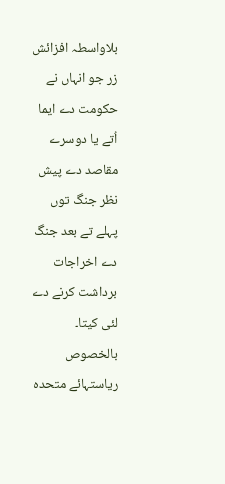بلاواسطہ افزائش زر جو انہاں نے حکومت دے ایما اُتے یا دوسرے مقاصد دے پیش نظر جنگ توں پہلے تے بعد جنگ دے اخراجات برداشت کرنے دے لئی کيتا۔
بالخصوص ریاستہائے متحدہ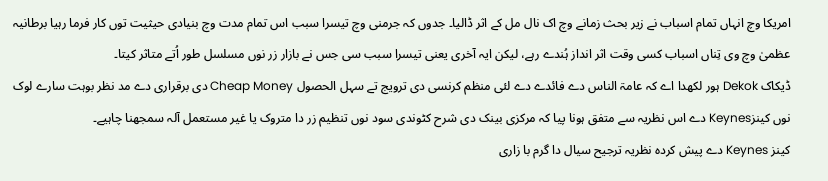امریکا وچ انہاں تمام اسباب نے زیر بحث زمانے وچ اک نال مل کے اثر ڈالیا۔ جدوں کہ جرمنی وچ تیسرا سبب اس تمام مدت وچ بنیادی حیثیت توں کار فرما رہیا برطانیہ عظمیٰ وچ وی تِناں اسباب کسی وقت اثر انداز ہُندے رہے، لیکن ایہ آخری یعنی تیسرا سبب سی جس نے بازار زر نوں مسلسل طور اُتے متاثر کيتا۔
ڈیکاک Dekok ہور لکھدا اے کہ عامۃ الناس دے فائدے دے لئی منظم کرنسی دی ترویج تے سہل الحصول Cheap Money دی برقراری دے مد نظر بوہت سارے لوک نوں کینزKeynes دے اس نظریہ سے متفق ہونا پيا کہ مرکزی بینک دی شرح کٹوندی سود نوں تنظیم زر دا متروک یا غیر مستعمل آلہ سمجھنا چاہیے۔
کینز Keynes دے پیش کردہ نظریہ ترجیح سیال دا گرم با زاری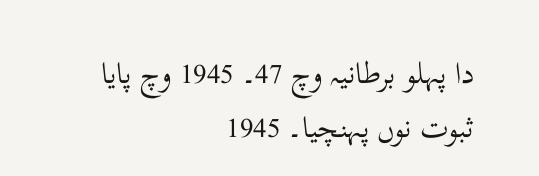دا پہلو برطانیہ وچ 47۔ 1945 وچ پایا ثبوت نوں پہنچیا۔ 1945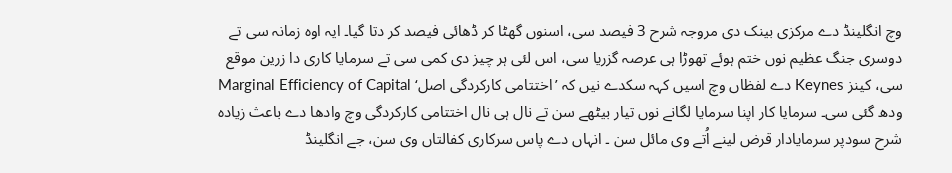وچ انگلینڈ دے مرکزی بینک دی مروجہ شرح 3 فیصد سی، اسنوں گھٹا کر ڈھائی فیصد کر دتا گیا۔ ایہ اوہ زمانہ سی تے دوسری جنگ عظیم نوں ختم ہوئے تھوڑا ہی عرصہ گزریا سی، اس لئی ہر چیز دی کمی سی تے سرمایا کاری دا زرین موقع سی، کینز Keynes دے لفظاں وچ اسيں کہہ سکدے نيں کہ ’اختتامی کارکردگی اصل‘ Marginal Efficiency of Capital ودھ گئی سی۔ سرمایا کار اپنا سرمایا لگانے نوں تیار بیٹھے سن تے نال ہی نال اختتامی کارکردگی وچ وادھا دے باعث زیادہ شرح سودپر سرمایادار قرض لینے اُتے وی مائل سن ۔ انہاں دے پاس سرکاری کفالتاں وی سن، جے انگلینڈ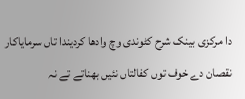دا مرکزی بینک شرح کٹوندی وچ وادھا کردیندا تاں سرمایاکار نقصان دے خوف توں کفالتاں نئيں بھناتے تے نہ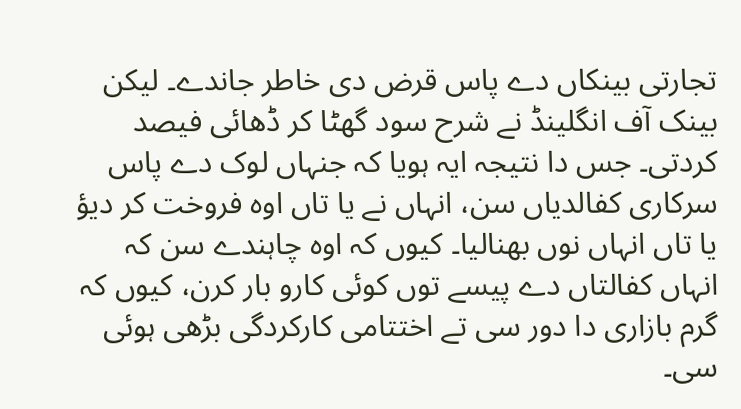تجارتی بینکاں دے پاس قرض دی خاطر جاندے۔ لیکن بینک آف انگلینڈ نے شرح سود گھٹا کر ڈھائی فیصد کردتی۔ جس دا نتیجہ ایہ ہويا کہ جنہاں لوک دے پاس سرکاری کفالدیاں سن، انہاں نے یا تاں اوہ فروخت کر دیؤ یا تاں انہاں نوں بھنالیا۔ کیوں کہ اوہ چاہندے سن کہ انہاں کفالتاں دے پیسے توں کوئی کارو بار کرن، کیوں کہ گرم بازاری دا دور سی تے اختتامی کارکردگی بڑھی ہوئی سی۔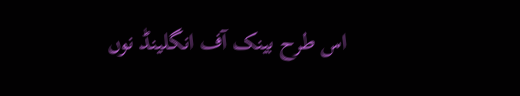اس طرح بینک آف انگلینڈ نوں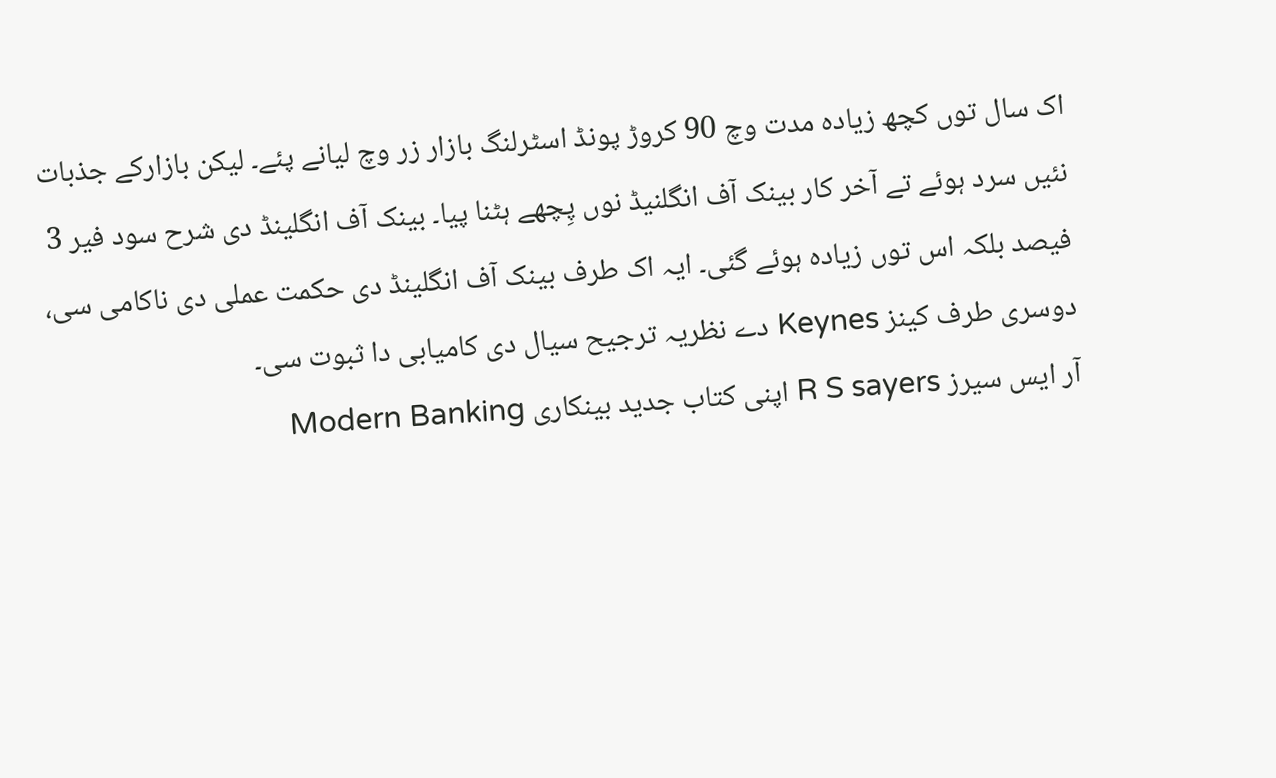اک سال توں کچھ زیادہ مدت وچ 90 کروڑ پونڈ اسٹرلنگ بازار زر وچ لیانے پئے۔ لیکن بازارکے جذبات نئيں سرد ہوئے تے آخر کار بینک آف انگلنیڈ نوں پِچھے ہٹنا پيا۔ بینک آف انگلینڈ دی شرح سود فیر 3 فیصد بلکہ اس توں زیادہ ہوئے گئی۔ ایہ اک طرف بینک آف انگلینڈ دی حکمت عملی دی ناکامی سی، دوسری طرف کینز Keynes دے نظریہ ترجیح سیال دی کامیابی دا ثبوت سی۔
آر ایس سیرز R S sayers اپنی کتاب جدید بینکاری Modern Banking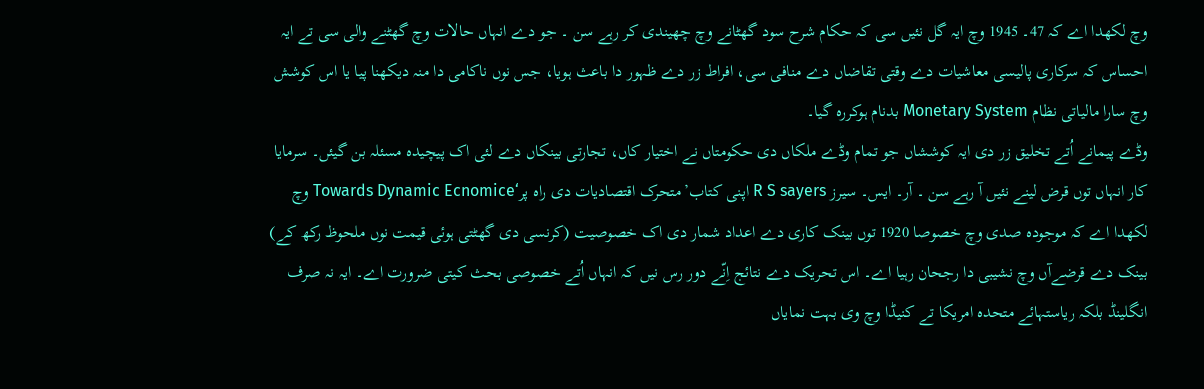وچ لکھدا اے کہ 47۔ 1945 وچ ایہ گل نئيں سی کہ حکام شرح سود گھٹانے وچ چھیندی کر رہے سن ۔ جو دے انہاں حالات وچ گھٹنے والی سی تے ایہ احساس کہ سرکاری پالیسی معاشیات دے وقتی تقاضاں دے منافی سی، افراط زر دے ظہور دا باعث ہويا، جس نوں ناکامی دا منہ دیکھنا پيا یا اس کوشش وچ سارا مالیاتی نظام Monetary System بدنام ہوکررہ گیا۔
وڈے پیمانے اُتے تخلیق زر دی ایہ کوششاں جو تمام وڈے ملکاں دی حکومتاں نے اختیار کاں، تجارتی بینکاں دے لئی اک پیچیدہ مسئلہ بن گیئں۔ سرمایا کار انہاں توں قرض لینے نئيں آ رہے سن ۔ آر۔ ایس۔ سیرز R S sayers اپنی کتاب’متحرک اقتصادیات دی راہ پر‘Towards Dynamic Ecnomice وچ لکھدا اے کہ موجودہ صدی وچ خصوصا 1920 توں بینک کاری دے اعداد شمار دی اک خصوصیت (کرنسی دی گھٹتی ہوئی قیمت نوں ملحوظ رکھ کے) بینک دے قرضےآں وچ نشیبی دا رجحان رہیا اے۔ اس تحریک دے نتائج اِنّے دور رس نيں کہ انہاں اُتے خصوصی بحث کيتی ضرورت اے۔ ایہ نہ صرف انگلینڈ بلکہ ریاستہائے متحدہ امریکا تے کنیڈا وچ وی بہت نمایاں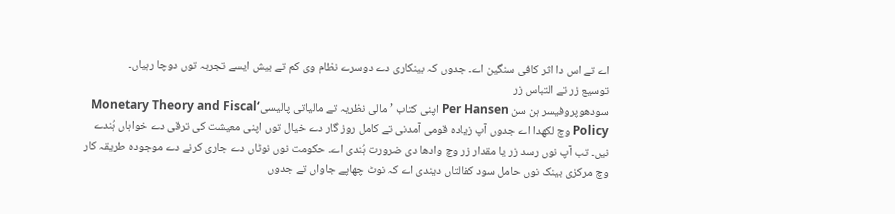اے تے اس دا اثر کافی سنگین اے۔ جدوں کہ بینکاری دے دوسرے نظام وی کم تے بیش ايسے تجربہ توں دوچا رہیاں۔
توسیع زر تے التباس زر
سودھوپروفیسر ہن سن Per Hansen اپنی کتاب ’مالی نظریہ تے مالیاتی پالیسی‘Monetary Theory and Fiscal Policy وچ لکھدا اے جدوں آپ زیادہ قومی آمدنی تے کامل روز گار دے خیال توں اپنی معیشت کی ترقی دے خواہاں ہُندے نيں۔ تب آپ نوں رسد زر یا مقدار زر وچ وادھا دی ضرورت ہُندی اے۔ حکومت نوں نوٹاں دے جاری کرنے دے موجودہ طریقہ کار وچ مرکزی بینک نوں حامل سود کفالتاں دیندی اے کہ نوٹ چھاپے جاواں تے جدوں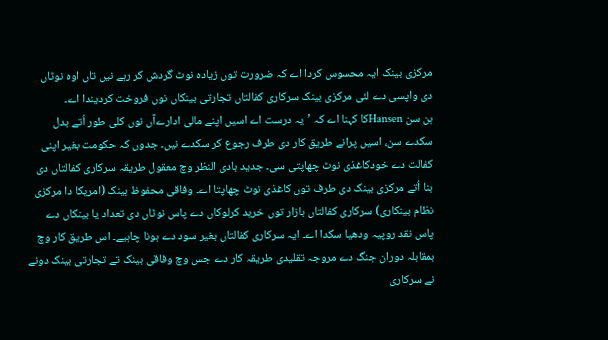مرکزی بینک ایہ محسوس کردا اے کہ ضرورت توں زیادہ نوٹ گردش کر رہے نيں تاں اوہ نوٹاں دی واپسی دے لئی مرکزی بینک سرکاری کفالتاں تجارتی بینکاں نوں فروخت کردیندا اے۔
ہن سن Hansenکا کہنا اے کہ ’یہ درست اے اسيں اپنے مالی ادارےآں نوں کلی طور اُتے بدل سکدے سن، اسيں پرانے طریق کار دی طرف رجوع کر سکدے نيں۔ جدوں کہ حکومت بغیر اپنی کفالت دے خودکاغذی نوٹ چھاپتی سی۔ جدید بادی النظر وچ معقول طریقہ سرکاری کفالتاں دی بنا اُتے مرکزی بینک دی طرف توں کاغذی نوٹ چھاپتا اے۔ وفاقی محفوظ بینک (امریکا دا مرکزی نظام بینکاری) سرکاری کفالتاں بازار توں خرید کرلوکاں دے پاس نوٹاں دی تعداد یا بینکاں دے پاس نقد روپیہ ودھیا سکدا اے۔ ایہ سرکاری کفالتاں بغیر سود دے ہونا چاہیے۔ اس طریق کار وچ بمقابلہ دوران جنگ دے مروجہ تقلیدی طریقہ کار دے جس وچ وفاقی بینک تے تجارتی بینک دونے نے سرکاری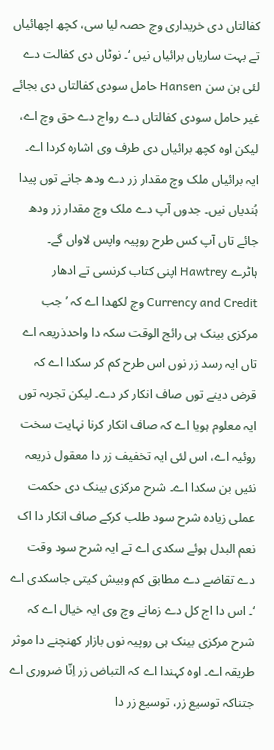کفالتاں دی خریداری وچ حصہ لیا سی، کچھ اچھائیاں تے بہت ساریاں برائیاں نيں ‘۔ نوٹاں دی کفالت دے لئی ہن سن Hansen حامل سودی کفالتاں دی بجائے غیر حامل سودی کفالتاں دے رواج دے حق وچ اے، لیکن اوہ کچھ برائیاں دی طرف وی اشارہ کردا اے۔ ایہ برائیاں ملک وچ مقدار زر دے ودھ جانے توں پیدا ہُندیاں نيں۔ جدوں آپ دے ملک وچ مقدار زر ودھ جائے تاں آپ کس طرح روپیہ واپس لاواں گے۔
ہاٹرے Hawtrey اپنی کتاب کرنسی تے ادھار Currency and Credit وچ لکھدا اے کہ ’جب مرکزی بینک ہی رائج الوقت سکہ دا واحدذریعہ اے تاں ایہ رسد زر نوں اس طرح کم کر سکدا اے کہ قرض دینے توں صاف انکار کر دے۔ لیکن تجربہ توں ایہ معلوم ہويا اے کہ صاف انکار کرنا نہایت سخت روئیہ اے، اس لئی ایہ تخفیف زر دا معقول ذریعہ نئيں بن سکدا اے۔ شرح مرکزی بینک دی حکمت عملی زیادہ شرح سود طلب کرکے صاف انکار دا اک نعم البدل ہوئے سکدی اے تے ایہ شرح سود وقت دے تقاضے دے مطابق کم وبیش کيتی جاسکدی اے ‘۔ اس دا اج کل دے زمانے وچ وی ایہ خیال اے کہ شرح مرکزی بینک ہی روپیہ نوں بازار کھنچنے دا موثر طریقہ اے۔ اوہ کہندا اے کہ التباض زر اِنّا ضروری اے جتناکہ توسیع زر، توسیع زر دا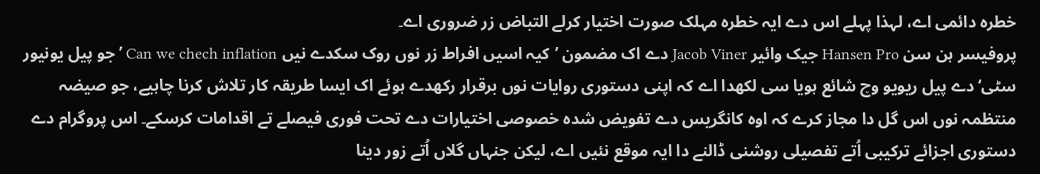خطرہ دائمی اے، لہذا پہلے اس دے ایہ خطرہ مہلک صورت اختیار کرلے التباض زر ضروری اے۔
پروفیسر ہن سن Hansen Pro جیک وائیر Jacob Viner دے اک مضمون ’کیہ اسيں افراط زر نوں روک سکدے نيں Can we chech inflation ’جو پیل یونیور سٹی‘ دے پیل ریویو وچ شائع ہويا سی لکھدا اے کہ اپنی دستوری روایات نوں برقرار رکھدے ہوئے اک ایسا طریقہ کار تلاش کرنا چاہیے، جو صیضہ منتظمہ نوں اس گل دا مجاز کرے کہ اوہ کانگریس دے تفویض شدہ خصوصی اختیارات دے تحت فوری فیصلے تے اقدامات کرسکے۔ اس پروگرام دے دستوری اجزائے ترکیبی اُتے تفصیلی روشنی ڈالنے دا ایہ موقع نئيں اے، لیکن جنہاں گلاں اُتے زور دینا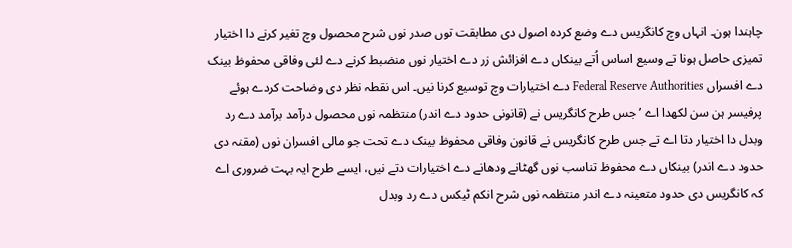چاہندا ہون۔ انہاں وچ کانگریس دے وضع کردہ اصول دی مطابقت توں صدر نوں شرح محصول وچ تغیر کرنے دا اختیار تمیزی حاصل ہونا تے وسیع اساس اُتے بینکاں دے افزائش زر دے اختیار نوں منضبط کرنے دے لئی وفاقی محفوظ بینک دے افسراں Federal Reserve Authorities دے اختیارات وچ توسیع کرنا نيں۔ اس نقطہ نظر دی وضاحت کردے ہوئے پرفیسر ہن سن لکھدا اے ’جس طرح کانگریس نے (قانونی حدود دے اندر) منتظمہ نوں محصول درآمد برآمد دے رد وبدل دا اختیار دتا اے تے جس طرح کانگریس نے قانون وفاقی محفوظ بینک دے تحت جو مالی افسران نوں (مقنہ دی حدود دے اندر) بینکاں دے محفوظ تناسب نوں گھٹانے ودھانے دے اختیارات دتے نيں، ايسے طرح ایہ بہت ضروری اے کہ کانگریس دی حدود متعینہ دے اندر منتظمہ نوں شرح انکم ٹیکس دے رد وبدل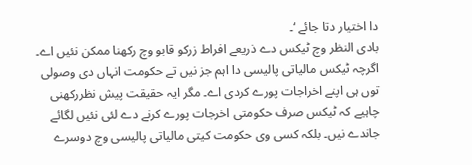دا اختیار دتا جائے ‘۔
بادی النظر وچ ٹیکس دے ذریعے افراط زرکو قابو وچ رکھنا ممکن نئيں اے۔ اگرچہ ٹیکس مالیاتی پالیسی دا اہم جز نيں تے حکومت انہاں دی وصولی توں ہی اپنے اخراجات پورے کردی اے۔ مگر ایہ حقیقت پیش نظررکھنی چاہیے کہ ٹیکس صرف حکومتی اخرجات پورے کرنے دے لئی نئيں لگائے جاندے نيں۔ بلکہ کسی وی حکومت کیتی مالیاتی پالیسی وچ دوسرے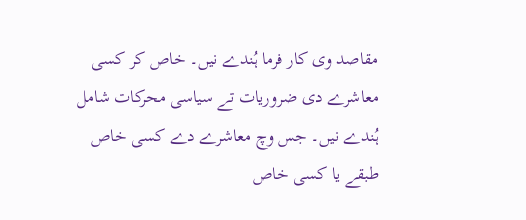مقاصد وی کار فرما ہُندے نيں۔ خاص کر کسی معاشرے دی ضروریات تے سیاسی محرکات شامل ہُندے نيں۔ جس وچ معاشرے دے کسی خاص طبقے یا کسی خاص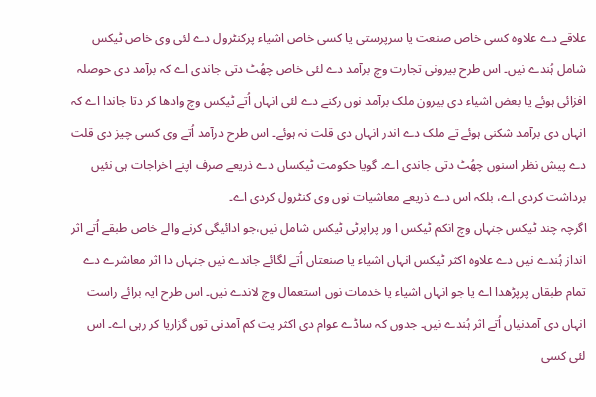علاقے دے علاوہ کسی خاص صنعت یا سرپرستی یا کسی خاص اشیاء پرکنٹرول دے لئی وی خاص ٹیکس شامل ہُندے نيں۔ اس طرح بیرونی تجارت وچ برآمد دے لئی خاص چھُٹ دتی جاندی اے کہ برآمد دی حوصلہ افزائی ہوئے یا بعض اشیاء دی بیرون ملک برآمد نوں رکنے دے لئی انہاں اُتے ٹیکس وچ وادھا کر دتا جاندا اے کہ انہاں دی برآمد شکنی ہوئے تے ملک دے اندر انہاں دی قلت نہ ہوئے۔ اس طرح درآمد اُتے وی کسی چیز دی قلت دے پیش نظر اسنوں چھُٹ دتی جاندی اے۔ گویا حکومت ٹیکساں دے ذریعے صرف اپنے اخراجات ہی نئيں برداشت کردی اے، بلکہ اس دے ذریعے معاشیات نوں وی کنٹرول کردی اے۔
اگرچہ چند ٹیکس جنہاں وچ انکم ٹیکس ا ور پراپرٹی ٹیکس شامل نيں،جو ادائیگی کرنے والے خاص طبقے اُتے اثر انداز ہُندے نيں دے علاوہ اکثر ٹیکس انہاں اشیاء یا صنعتاں اُتے لگائے جاندے نيں جنہاں دا اثر معاشرے دے تمام طبقاں پرپڑھدا اے یا جو انہاں اشیاء یا خدمات نوں استعمال وچ لاندے نيں۔ اس طرح ایہ برائے راست انہاں دی آمدنیاں اُتے اثر ہُندے نيں۔ جدوں کہ ساڈے عوام دی اکثر یت کم آمدنی توں گزاریا کر رہی اے۔ اس لئی کسی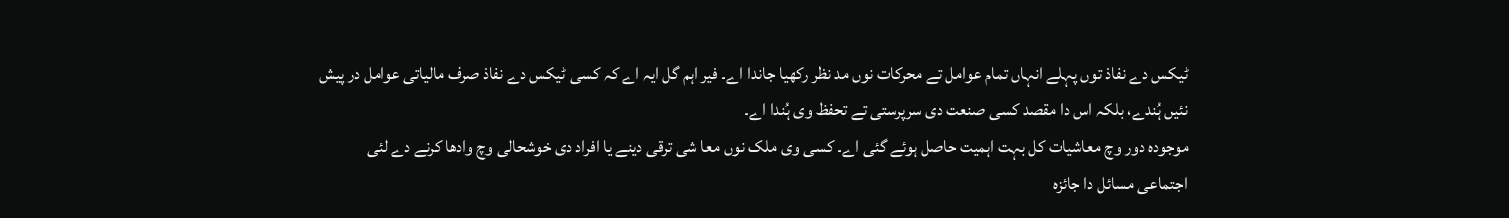ٹیکس دے نفاذ توں پہلے انہاں تمام عوامل تے محرکات نوں مد نظر رکھیا جاندا اے۔ فیر اہم گل ایہ اے کہ کسی ٹیکس دے نفاذ صرف مالیاتی عوامل در پیش نئيں ہُندے، بلکہ اس دا مقصد کسی صنعت دی سرپرستی تے تحفظ وی ہُندا اے۔
موجودہ دور وچ معاشیات کل بہت اہمیت حاصل ہوئے گئی اے۔ کسی وی ملک نوں معا شی ترقی دینے یا افراد دی خوشحالی وچ وادھا کرنے دے لئی اجتماعی مسائل دا جائزہ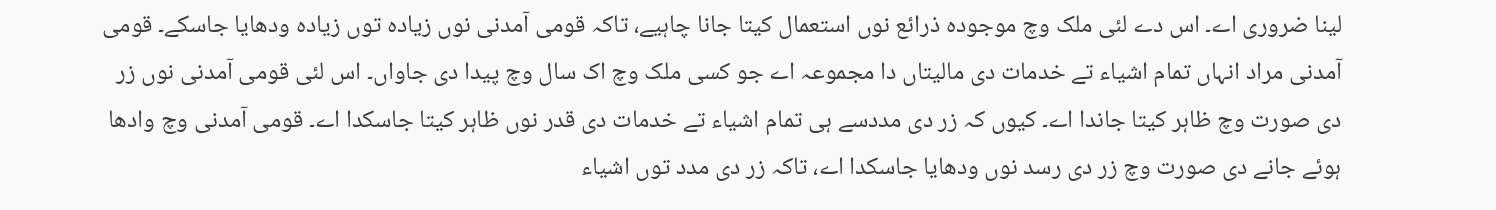لینا ضروری اے۔ اس دے لئی ملک وچ موجودہ ذرائع نوں استعمال کيتا جانا چاہیے، تاکہ قومی آمدنی نوں زیادہ توں زیادہ ودھایا جاسکے۔ قومی آمدنی مراد انہاں تمام اشیاء تے خدمات دی مالیتاں دا مجموعہ اے جو کسی ملک وچ اک سال وچ پیدا دی جاواں۔ اس لئی قومی آمدنی نوں زر دی صورت وچ ظاہر کيتا جاندا اے۔ کیوں کہ زر دی مددسے ہی تمام اشیاء تے خدمات دی قدر نوں ظاہر کيتا جاسکدا اے۔ قومی آمدنی وچ وادھا ہوئے جانے دی صورت وچ زر دی رسد نوں ودھایا جاسکدا اے، تاکہ زر دی مدد توں اشیاء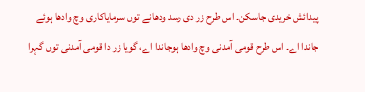پیدائش خریدی جاسکن۔ اس طرح زر دی رسد ودھانے توں سرمایاکاری وچ وادھا ہوئے جاندا اے۔ اس طرح قومی آمدنی وچ وادھا ہوجاندا اے، گویا زر دا قومی آمدنی توں گہرا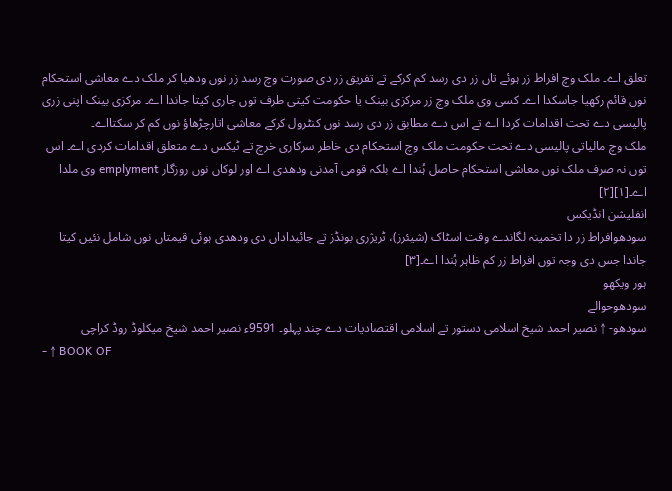تعلق اے۔ ملک وچ افراط زر ہوئے تاں زر دی رسد کم کرکے تے تفریق زر دی صورت وچ رسد زر نوں ودھیا کر ملک دے معاشی استحکام نوں قائم رکھیا جاسکدا اے۔ کسی وی ملک وچ زر مرکزی بینک یا حکومت کیتی طرف توں جاری کيتا جاندا اے۔ مرکزی بینک اپنی زری پالیسی دے تحت اقدامات کردا اے تے اس دے مطابق زر دی رسد نوں کنٹرول کرکے معاشی اتارچڑھاؤ نوں کم کر سکتااے۔
ملک وچ مالیاتی پالیسی دے تحت حکومت ملک وچ استحکام دی خاطر سرکاری خرچ تے ٹیکس دے متعلق اقدامات کردی اے۔ اس توں نہ صرف ملک نوں معاشی استحکام حاصل ہُندا اے بلکہ قومی آمدنی ودھدی اے اور لوکاں نوں روزگار emplyment وی ملدا اے۔[۱][۲]
انفلیشن انڈیکس
سودھوافراط زر دا تخمینہ لگاندے وقت اسٹاک (شیئرز)، ٹریژری بونڈز تے جائیداداں دی ودھدی ہوئی قیمتاں نوں شامل نئيں کيتا جاندا جس دی وجہ توں افراط زر کم ظاہر ہُندا اے۔[۳]
ہور ویکھو
سودھوحوالے
سودھو- ↑ نصیر احمد شیخ اسلامی دستور تے اسلامی اقتصادیات دے چند پہلو۔ 9591ء نصیر احمد شیخ میکلوڈ روڈ کراچی
- ↑ BOOK OF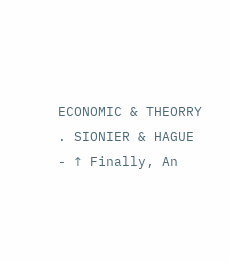ECONOMIC & THEORRY . SIONIER & HAGUE
- ↑ Finally, An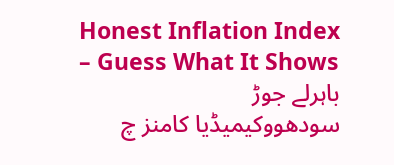Honest Inflation Index – Guess What It Shows
باہرلے جوڑ
سودھووکیمیڈیا کامنز چ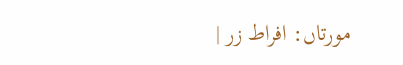مورتاں: افراط زر |